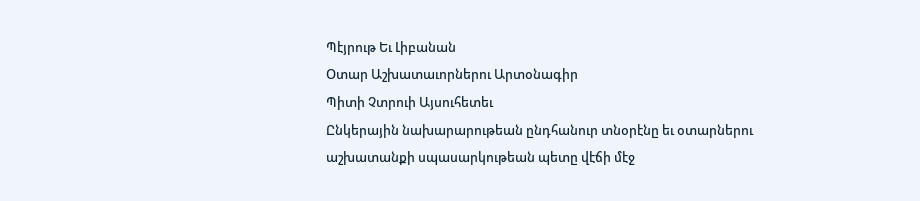Պէյրութ Եւ Լիբանան
Օտար Աշխատաւորներու Արտօնագիր
Պիտի Չտրուի Այսուհետեւ
Ընկերային նախարարութեան ընդհանուր տնօրէնը եւ օտարներու աշխատանքի սպասարկութեան պետը վէճի մէջ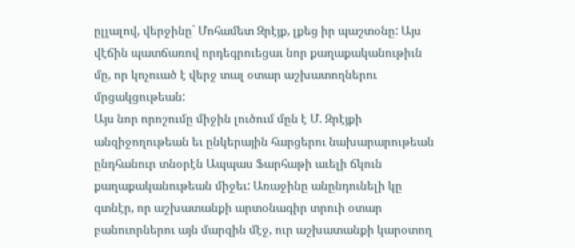ըլլալով, վերջինը` Մոհամետ Զրէյք, լքեց իր պաշտօնը: Այս վէճին պատճառով որդեգրուեցաւ նոր քաղաքականութիւն մը, որ կոչուած է վերջ տալ օտար աշխատողներու մրցակցութեան:
Այս նոր որոշումը միջին լուծում մըն է Մ. Զրէյքի անզիջողութեան եւ ընկերային հարցերու նախարարութեան ընդհանուր տնօրէն Ապպաս Ֆարհաթի աւելի ճկուն քաղաքականութեան միջեւ: Առաջինը անընդունելի կը գտնէր, որ աշխատանքի արտօնագիր տրուի օտար բանուորներու այն մարզին մէջ, ուր աշխատանքի կարօտող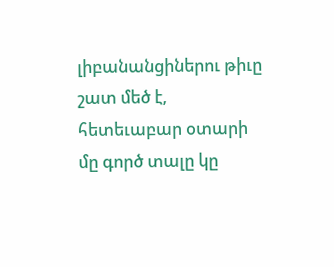լիբանանցիներու թիւը շատ մեծ է, հետեւաբար օտարի մը գործ տալը կը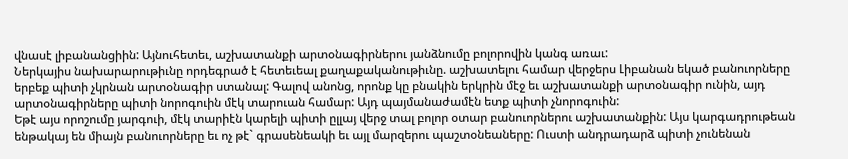վնասէ լիբանանցիին: Այնուհետեւ, աշխատանքի արտօնագիրներու յանձնումը բոլորովին կանգ առաւ:
Ներկայիս նախարարութիւնը որդեգրած է հետեւեալ քաղաքականութիւնը. աշխատելու համար վերջերս Լիբանան եկած բանուորները երբեք պիտի չկրնան արտօնագիր ստանալ: Գալով անոնց, որոնք կը բնակին երկրին մէջ եւ աշխատանքի արտօնագիր ունին, այդ արտօնագիրները պիտի նորոգուին մէկ տարուան համար: Այդ պայմանաժամէն ետք պիտի չնորոգուին:
Եթէ այս որոշումը յարգուի, մէկ տարիէն կարելի պիտի ըլլայ վերջ տալ բոլոր օտար բանուորներու աշխատանքին: Այս կարգադրութեան ենթակայ են միայն բանուորները եւ ոչ թէ` գրասենեակի եւ այլ մարզերու պաշտօնեաները: Ուստի անդրադարձ պիտի չունենան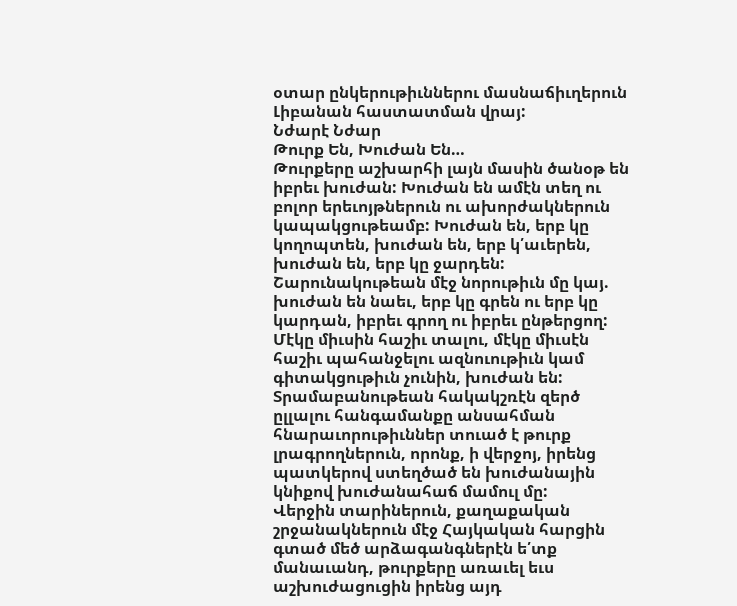օտար ընկերութիւններու մասնաճիւղերուն Լիբանան հաստատման վրայ:
Նժարէ Նժար
Թուրք Են, Խուժան Են…
Թուրքերը աշխարհի լայն մասին ծանօթ են իբրեւ խուժան: Խուժան են ամէն տեղ ու բոլոր երեւոյթներուն ու ախորժակներուն կապակցութեամբ: Խուժան են, երբ կը կողոպտեն, խուժան են, երբ կ՛աւերեն, խուժան են, երբ կը ջարդեն:
Շարունակութեան մէջ նորութիւն մը կայ. խուժան են նաեւ, երբ կը գրեն ու երբ կը կարդան, իբրեւ գրող ու իբրեւ ընթերցող: Մէկը միւսին հաշիւ տալու, մէկը միւսէն հաշիւ պահանջելու ազնուութիւն կամ գիտակցութիւն չունին, խուժան են:
Տրամաբանութեան հակակշռէն զերծ ըլլալու հանգամանքը անսահման հնարաւորութիւններ տուած է թուրք լրագրողներուն, որոնք, ի վերջոյ, իրենց պատկերով ստեղծած են խուժանային կնիքով խուժանահաճ մամուլ մը:
Վերջին տարիներուն, քաղաքական շրջանակներուն մէջ Հայկական հարցին գտած մեծ արձագանգներէն ե՛տք մանաւանդ, թուրքերը առաւել եւս աշխուժացուցին իրենց այդ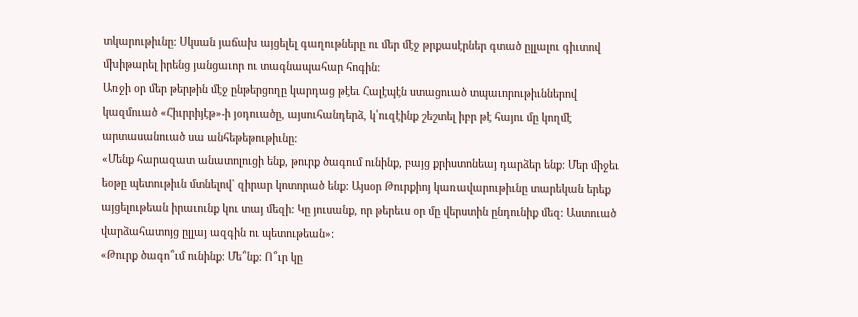տկարութիւնը: Սկսան յաճախ այցելել գաղութները ու մեր մէջ թրքասէրներ գտած ըլլալու գիւտով մխիթարել իրենց յանցաւոր ու տագնապահար հոգին:
Առջի օր մեր թերթին մէջ ընթերցողը կարդաց թէեւ Հալէպէն ստացուած տպաւորութիւններով կազմուած «Հիւրրիյէթ»-ի յօդուածը, այսուհանդերձ, կ՛ուզէինք շեշտել իբր թէ հայու մը կողմէ արտասանուած սա անհեթեթութիւնը:
«Մենք հարազատ անատոլուցի ենք, թուրք ծագում ունինք, բայց քրիստոնեայ դարձեր ենք: Մեր միջեւ եօթը պետութիւն մտնելով` զիրար կոտորած ենք: Այսօր Թուրքիոյ կառավարութիւնը տարեկան երեք այցելութեան իրաւունք կու տայ մեզի: Կը յուսանք, որ թերեւս օր մը վերստին ընդունիք մեզ: Աստուած վարձահատոյց ըլլայ ազգին ու պետութեան»:
«Թուրք ծագո՞ւմ ունինք: Մե՞նք: Ո՞ւր կը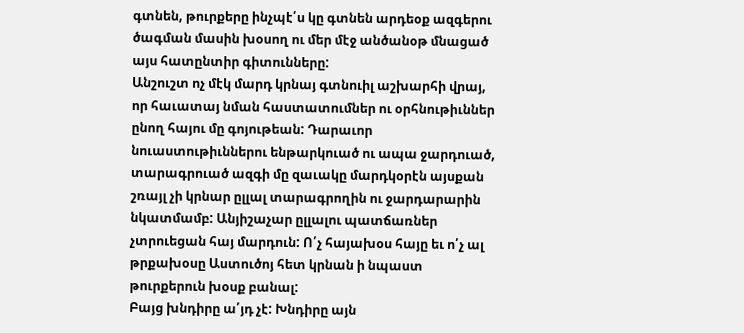գտնեն, թուրքերը ինչպէ՛ս կը գտնեն արդեօք ազգերու ծագման մասին խօսող ու մեր մէջ անծանօթ մնացած այս հատընտիր գիտունները:
Անշուշտ ոչ մէկ մարդ կրնայ գտնուիլ աշխարհի վրայ, որ հաւատայ նման հաստատումներ ու օրհնութիւններ ընող հայու մը գոյութեան: Դարաւոր նուաստութիւններու ենթարկուած ու ապա ջարդուած, տարագրուած ազգի մը զաւակը մարդկօրէն այսքան շռայլ չի կրնար ըլլալ տարագրողին ու ջարդարարին նկատմամբ: Անյիշաչար ըլլալու պատճառներ չտրուեցան հայ մարդուն: Ո՛չ հայախօս հայը եւ ո՛չ ալ թրքախօսը Աստուծոյ հետ կրնան ի նպաստ թուրքերուն խօսք բանալ:
Բայց խնդիրը ա՛յդ չէ: Խնդիրը այն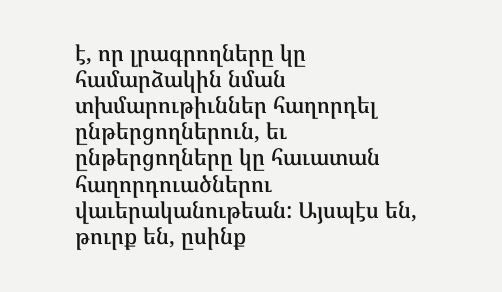է, որ լրագրողները կը համարձակին նման տխմարութիւններ հաղորդել ընթերցողներուն, եւ ընթերցողները կը հաւատան հաղորդուածներու վաւերականութեան: Այսպէս են, թուրք են, ըսինք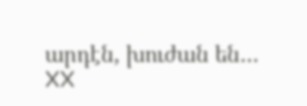արդէն, խուժան են…
XX